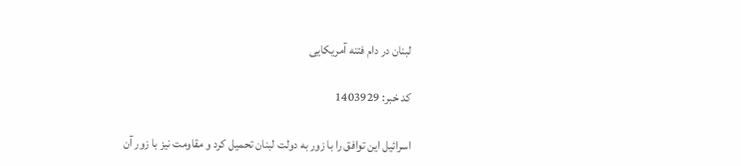لبنان در دام فتنه آمریکایی

کد خبر: 1403929

اسرائیل این توافق را با زور به دولت لبنان تحمیل کرد و مقاومت نیز با زور آن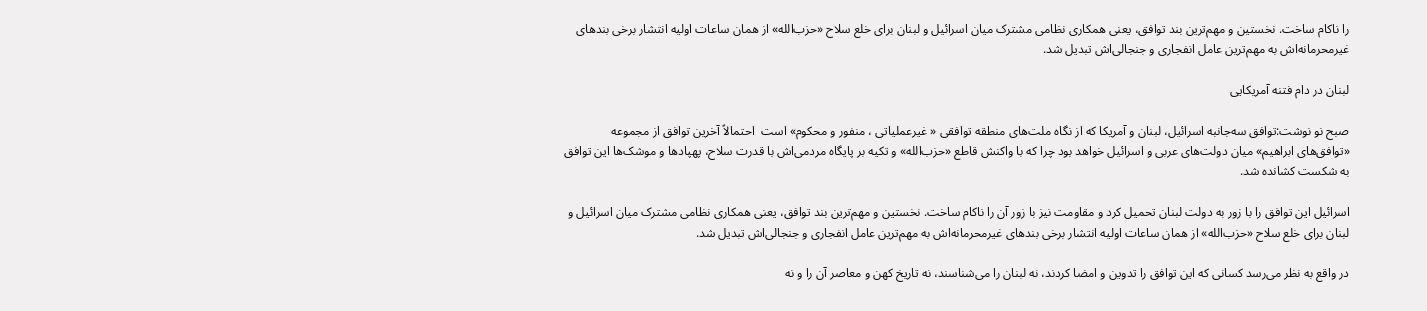را ناکام ساخت. نخستین و مهم‌ترین بند توافق، یعنی همکاری نظامی مشترک میان اسرائیل و لبنان برای خلع سلاح «حزب‌الله» از همان ساعات اولیه انتشار برخی بندهای غیرمحرمانه‌اش به مهم‌ترین عامل انفجاری و جنجالی‌اش تبدیل شد.

لبنان در دام فتنه آمریکایی

صبح نو نوشت:توافق سه‌جانبه اسرائیل، لبنان و آمریکا که از نگاه ملت‌های منطقه توافقی « غیرعملیاتی ، منفور و محکوم» است  احتمالاً آخرین توافق از مجموعه «توافق‌های ابراهیم» میان دولت‌های عربی و اسرائیل خواهد بود چرا که با واکنش قاطع «حزب‌الله» و تکیه بر پایگاه مردمی‌اش با قدرت سلاح، پهپادها و موشک‌ها این توافق به شکست کشانده شد.

اسرائیل این توافق را با زور به دولت لبنان تحمیل کرد و مقاومت نیز با زور آن را ناکام ساخت. نخستین و مهم‌ترین بند توافق، یعنی همکاری نظامی مشترک میان اسرائیل و لبنان برای خلع سلاح «حزب‌الله» از همان ساعات اولیه انتشار برخی بندهای غیرمحرمانه‌اش به مهم‌ترین عامل انفجاری و جنجالی‌اش تبدیل شد.

در واقع به نظر می‌رسد کسانی که این توافق را تدوین و امضا کردند، نه لبنان را می‌شناسند، نه تاریخ کهن و معاصر آن را و نه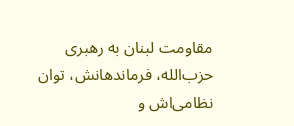مقاومت لبنان به رهبری حزب‌الله، فرماندهانش، توان نظامی‌اش و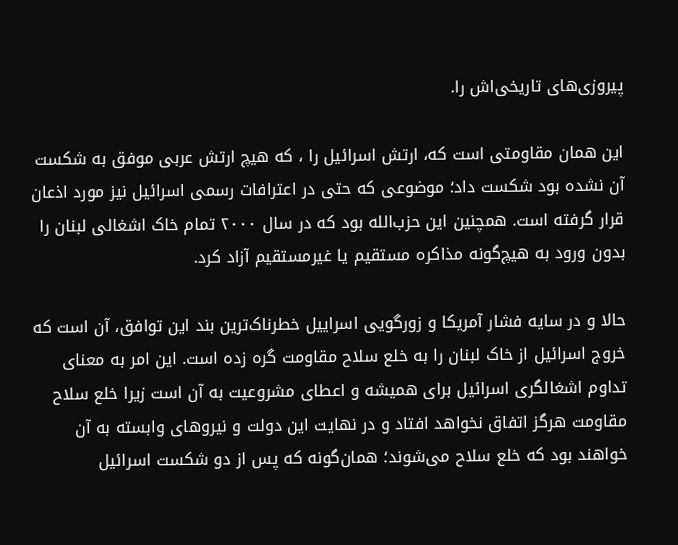پیروزی‌های تاریخی‌اش را.

این همان مقاومتی است که، ارتش اسرائیل را ، که هیچ ارتش عربی موفق به شکست آن نشده بود شکست داد؛ موضوعی که حتی در اعترافات رسمی اسرائیل نیز مورد اذعان قرار گرفته است. همچنین این حزب‌الله بود که در سال ۲۰۰۰ تمام خاک اشغالی لبنان را بدون ورود به هیچ‌گونه مذاکره مستقیم یا غیرمستقیم آزاد کرد.

حالا و در سایه فشار آمریکا و زورگویی اسراییل خطرناک‌ترین بند این توافق، آن است که خروج اسرائیل از خاک لبنان را به خلع سلاح مقاومت گره زده است. این امر به معنای تداوم اشغالگری اسرائیل برای همیشه و اعطای مشروعیت به آن است زیرا خلع سلاح مقاومت هرگز اتفاق نخواهد افتاد و در نهایت این دولت و نیروهای وابسته به آن خواهند بود که خلع سلاح می‌شوند؛ همان‌گونه که پس از دو شکست اسرائیل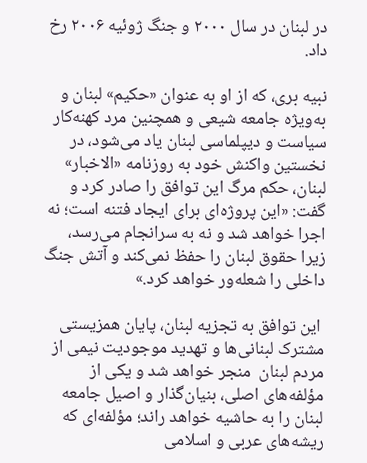در لبنان در سال ۲۰۰۰ و جنگ ژوئیه ۲۰۰۶ رخ داد.

نبیه بری، که از او به عنوان «حکیم» لبنان و به‌ویژه جامعه شیعی و همچنین مرد کهنه‌کار سیاست و دیپلماسی لبنان یاد می‌شود، در نخستین واکنش خود به روزنامه «الاخبار» لبنان، حکم مرگ این توافق را صادر کرد و گفت: «این پروژه‌ای برای ایجاد فتنه است؛ نه اجرا خواهد شد و نه به سرانجام می‌رسد، زیرا حقوق لبنان را حفظ نمی‌کند و آتش جنگ داخلی را شعله‌ور خواهد کرد.»

 این توافق به تجزیه لبنان، پایان همزیستی مشترک لبنانی‌ها و تهدید موجودیت نیمی از مردم لبنان  منجر خواهد شد و یکی از مؤلفه‌های اصلی، بنیان‌گذار و اصیل جامعه لبنان را به حاشیه خواهد راند؛ مؤلفه‌ای که ریشه‌های عربی و اسلامی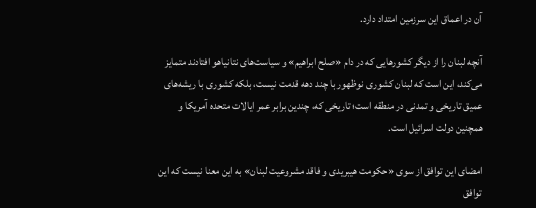آن در اعماق این سرزمین امتداد دارد.

آنچه لبنان را از دیگر کشورهایی که در دام «صلح ابراهیم» و سیاست‌های نتانیاهو افتادند متمایز می‌کند، این است که لبنان کشوری نوظهور با چند دهه قدمت نیست، بلکه کشوری با ریشه‌های عمیق تاریخی و تمدنی در منطقه است؛ تاریخی که، چندین برابر عمر ایالات متحده آمریکا و همچنین دولت اسرائیل است.

امضای این توافق از سوی «حکومت هیبریدی و فاقد مشروعیت لبنان» به این معنا نیست که این توافق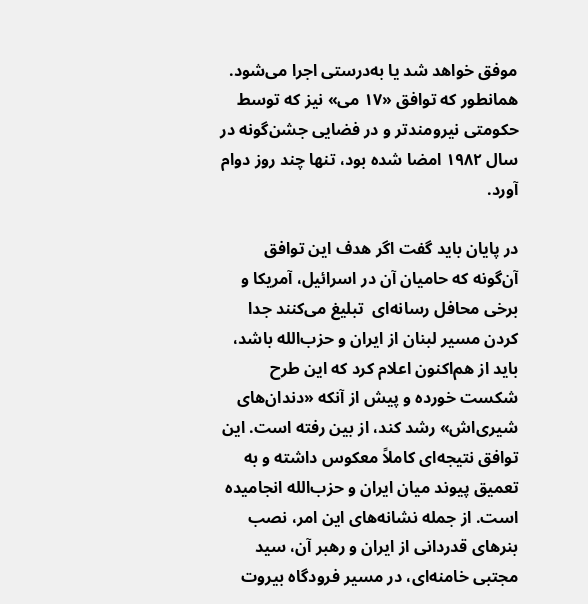موفق خواهد شد یا به‌درستی اجرا می‌شود. همانطور که توافق «۱۷ می» نیز که توسط حکومتی نیرومندتر و در فضایی جشن‌گونه در سال ۱۹۸۲ امضا شده بود، تنها چند روز دوام آورد.

در پایان باید گفت اگر هدف این توافق آن‌گونه که حامیان آن در اسرائیل، آمریکا و برخی محافل رسانه‌ای  تبلیغ می‌کنند جدا کردن مسیر لبنان از ایران و حزب‌الله باشد، باید از هم‌اکنون اعلام کرد که این طرح شکست خورده و پیش از آنکه «دندان‌های شیری‌اش» رشد کند، از بین رفته است. این توافق نتیجه‌ای کاملاً معکوس داشته و به تعمیق پیوند میان ایران و حزب‌الله انجامیده است. از جمله نشانه‌های این امر، نصب بنرهای قدردانی از ایران و رهبر آن، سید مجتبی خامنه‌ای، در مسیر فرودگاه بیروت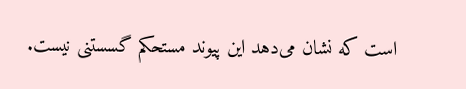است که نشان می‌دهد این پیوند مستحکم گسستنی نیست.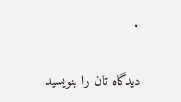۰

دیدگاه تان را بنویسید